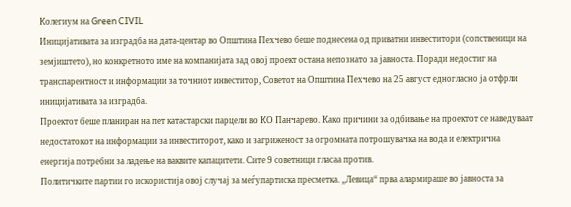Колегиум на Green CIVIL
Иницијативата за изградба на дата-центар во Општина Пехчево беше поднесена од приватни инвеститори (сопственици на земјиштето), но конкретното име на компанијата зад овој проект остана непознато за јавноста. Поради недостиг на транспарентност и информации за точниот инвеститор, Советот на Општина Пехчево на 25 август едногласно ја отфрли иницијативата за изградба.
Проектот беше планиран на пет катастарски парцели во КО Панчарево. Како причини за одбивање на проектот се наведуваат недостатокот на информации за инвеститорот, како и загриженост за огромната потрошувачка на вода и електрична енергија потребни за ладење на ваквите капацитети. Сите 9 советници гласаа против.
Политичките партии го искористија овој случај за меѓупартиска пресметка. „Левица“ прва алармираше во јавноста за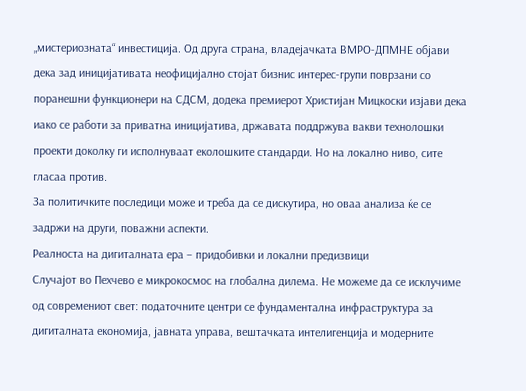„мистериозната“ инвестиција. Од друга страна, владејачката ВМРО-ДПМНЕ објави дека зад иницијативата неофицијално стојат бизнис интерес-групи поврзани со поранешни функционери на СДСМ, додека премиерот Христијан Мицкоски изјави дека иако се работи за приватна иницијатива, државата поддржува вакви технолошки проекти доколку ги исполнуваат еколошките стандарди. Но на локално ниво, сите гласаа против.
За политичките последици може и треба да се дискутира, но оваа анализа ќе се задржи на други, поважни аспекти.
Реалноста на дигиталната ера – придобивки и локални предизвици
Случајот во Пехчево е микрокосмос на глобална дилема. Не можеме да се исклучиме од современиот свет: податочните центри се фундаментална инфраструктура за дигиталната економија, јавната управа, вештачката интелигенција и модерните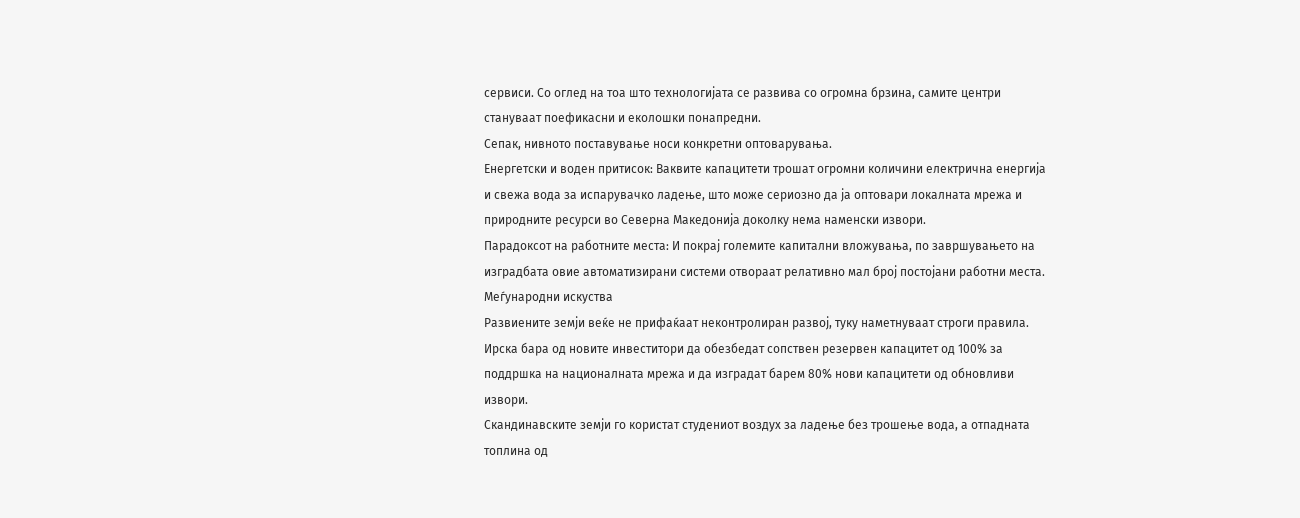сервиси. Со оглед на тоа што технологијата се развива со огромна брзина, самите центри стануваат поефикасни и еколошки понапредни.
Сепак, нивното поставување носи конкретни оптоварувања.
Енергетски и воден притисок: Ваквите капацитети трошат огромни количини електрична енергија и свежа вода за испарувачко ладење, што може сериозно да ја оптовари локалната мрежа и природните ресурси во Северна Македонија доколку нема наменски извори.
Парадоксот на работните места: И покрај големите капитални вложувања, по завршувањето на изградбата овие автоматизирани системи отвораат релативно мал број постојани работни места.
Меѓународни искуства
Развиените земји веќе не прифаќаат неконтролиран развој, туку наметнуваат строги правила. Ирска бара од новите инвеститори да обезбедат сопствен резервен капацитет од 100% за поддршка на националната мрежа и да изградат барем 80% нови капацитети од обновливи извори.
Скандинавските земји го користат студениот воздух за ладење без трошење вода, а отпадната топлина од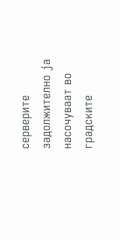серверите задолжително ја насочуваат во градските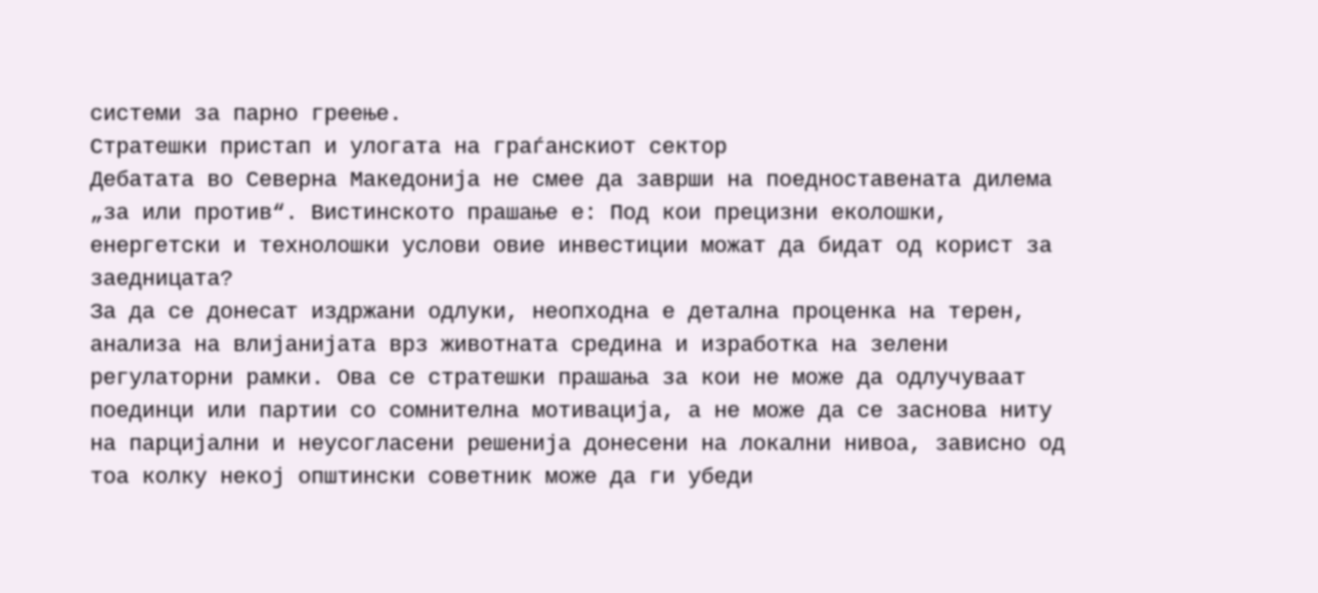системи за парно греење.
Стратешки пристап и улогата на граѓанскиот сектор
Дебатата во Северна Македонија не смее да заврши на поедноставената дилема „за или против“. Вистинското прашање е: Под кои прецизни еколошки, енергетски и технолошки услови овие инвестиции можат да бидат од корист за заедницата?
За да се донесат издржани одлуки, неопходна е детална проценка на терен, анализа на влијанијата врз животната средина и изработка на зелени регулаторни рамки. Ова се стратешки прашања за кои не може да одлучуваат поединци или партии со сомнителна мотивација, а не може да се заснова ниту на парцијални и неусогласени решенија донесени на локални нивоа, зависно од тоа колку некој општински советник може да ги убеди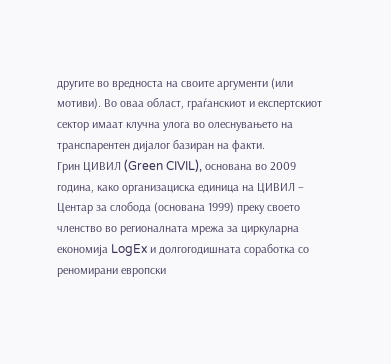другите во вредноста на своите аргументи (или мотиви). Во оваа област, граѓанскиот и експертскиот сектор имаат клучна улога во олеснувањето на транспарентен дијалог базиран на факти.
Грин ЦИВИЛ (Green CIVIL), основана во 2009 година, како организациска единица на ЦИВИЛ – Центар за слобода (основана 1999) преку своето членство во регионалната мрежа за циркуларна економија LogEx и долгогодишната соработка со реномирани европски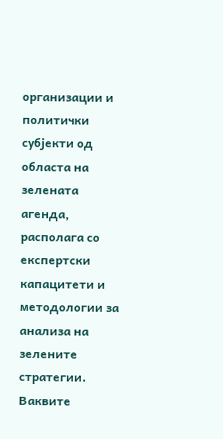организации и политички субјекти од областа на зелената агенда, располага со експертски капацитети и методологии за анализа на зелените стратегии. Ваквите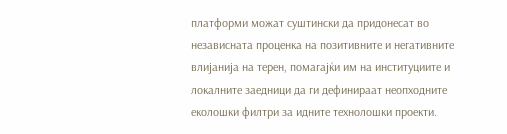платформи можат суштински да придонесат во независната проценка на позитивните и негативните влијанија на терен, помагајќи им на институциите и локалните заедници да ги дефинираат неопходните еколошки филтри за идните технолошки проекти.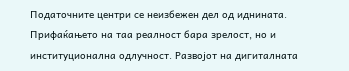Податочните центри се неизбежен дел од иднината. Прифаќањето на таа реалност бара зрелост, но и институционална одлучност. Развојот на дигиталната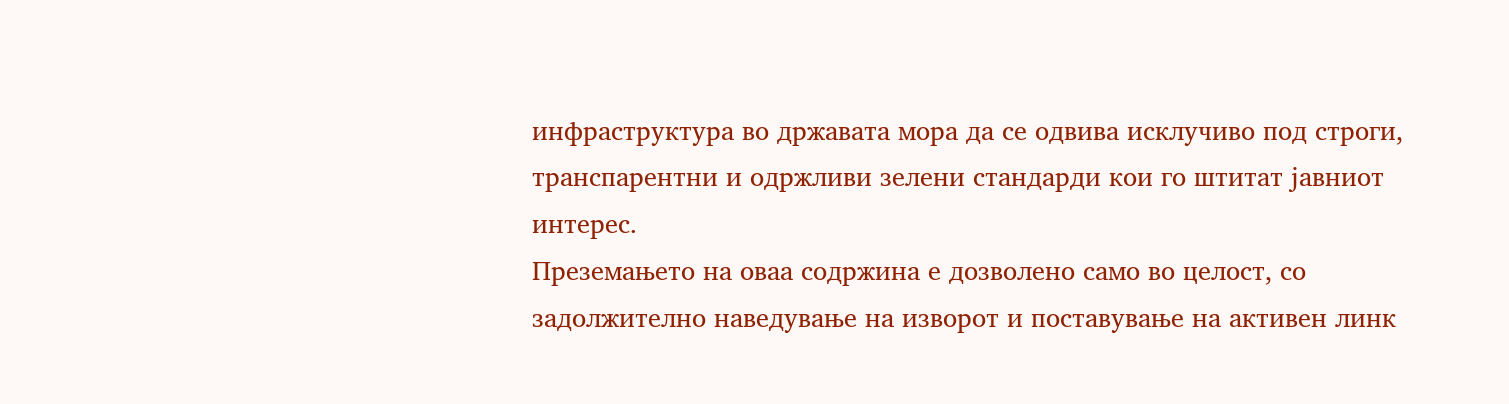инфраструктура во државата мора да се одвива исклучиво под строги, транспарентни и одржливи зелени стандарди кои го штитат јавниот интерес.
Преземањето на оваа содржина е дозволено само во целост, со задолжително наведување на изворот и поставување на активен линк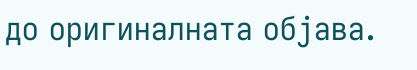до оригиналната објава.